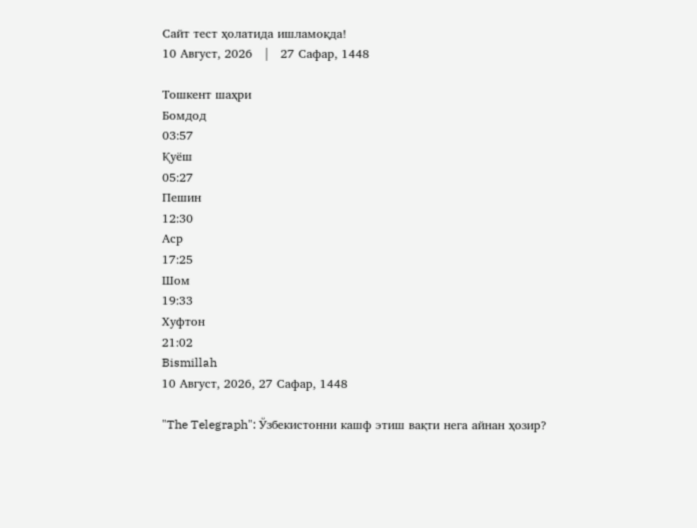Сайт тест ҳолатида ишламоқда!
10 Август, 2026   |   27 Сафар, 1448

Тошкент шаҳри
Бомдод
03:57
Қуёш
05:27
Пешин
12:30
Аср
17:25
Шом
19:33
Хуфтон
21:02
Bismillah
10 Август, 2026, 27 Сафар, 1448

"The Telegraph": Ўзбекистонни кашф этиш вақти нега айнан ҳозир?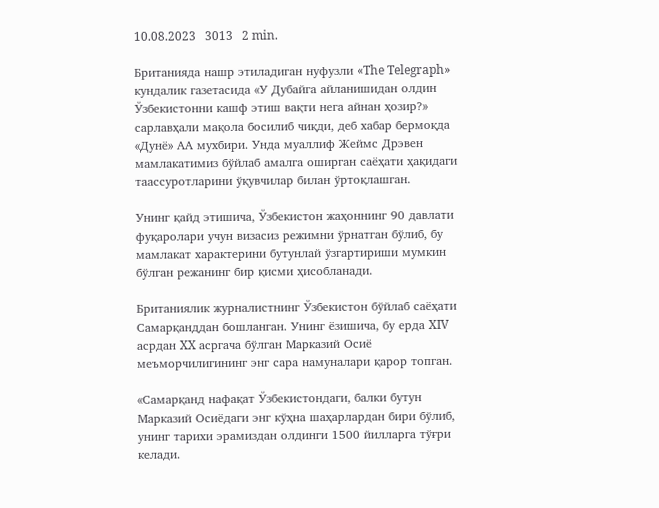10.08.2023   3013   2 min.

Британияда нашр этиладиган нуфузли «The Telegraph» кундалик газетасида «У Дубайга айланишидан олдин Ўзбекистонни кашф этиш вақти нега айнан ҳозир?» сарлавҳали мақола босилиб чиқди, деб хабар бермоқда «Дунё» АА мухбири. Унда муаллиф Жеймс Дрэвен мамлакатимиз бўйлаб амалга оширган саёҳати ҳақидаги таассуротларини ўқувчилар билан ўртоқлашган.

Унинг қайд этишича, Ўзбекистон жаҳоннинг 90 давлати фуқаролари учун визасиз режимни ўрнатган бўлиб, бу мамлакат характерини бутунлай ўзгартириши мумкин бўлган режанинг бир қисми ҳисобланади.

Британиялик журналистнинг Ўзбекистон бўйлаб саёҳати Самарқанддан бошланган. Унинг ёзишича, бу ерда XIV асрдан XX асргача бўлган Марказий Осиё меъморчилигининг энг сара намуналари қарор топган.

«Самарқанд нафақат Ўзбекистондаги, балки бутун Марказий Осиёдаги энг кўҳна шаҳарлардан бири бўлиб, унинг тарихи эрамиздан олдинги 1500 йилларга тўғри келади.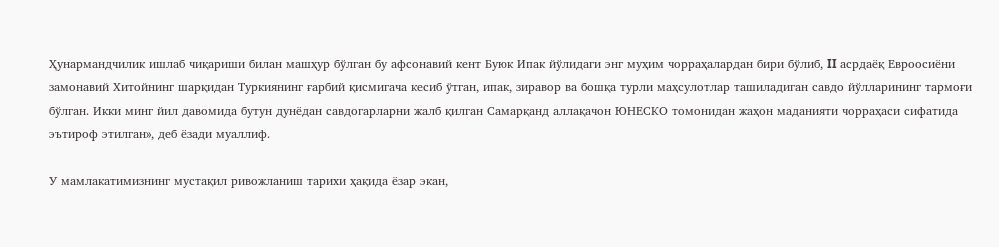Ҳунармандчилик ишлаб чиқариши билан машҳур бўлган бу афсонавий кент Буюк Ипак йўлидаги энг муҳим чорраҳалардан бири бўлиб, II асрдаёқ Евроосиёни замонавий Хитойнинг шарқидан Туркиянинг ғарбий қисмигача кесиб ўтган, ипак, зиравор ва бошқа турли маҳсулотлар ташиладиган савдо йўлларининг тармоғи бўлган. Икки минг йил давомида бутун дунёдан савдогарларни жалб қилган Самарқанд аллақачон ЮНЕСКО томонидан жаҳон маданияти чорраҳаси сифатида эътироф этилган», деб ёзади муаллиф.

У мамлакатимизнинг мустақил ривожланиш тарихи ҳақида ёзар экан,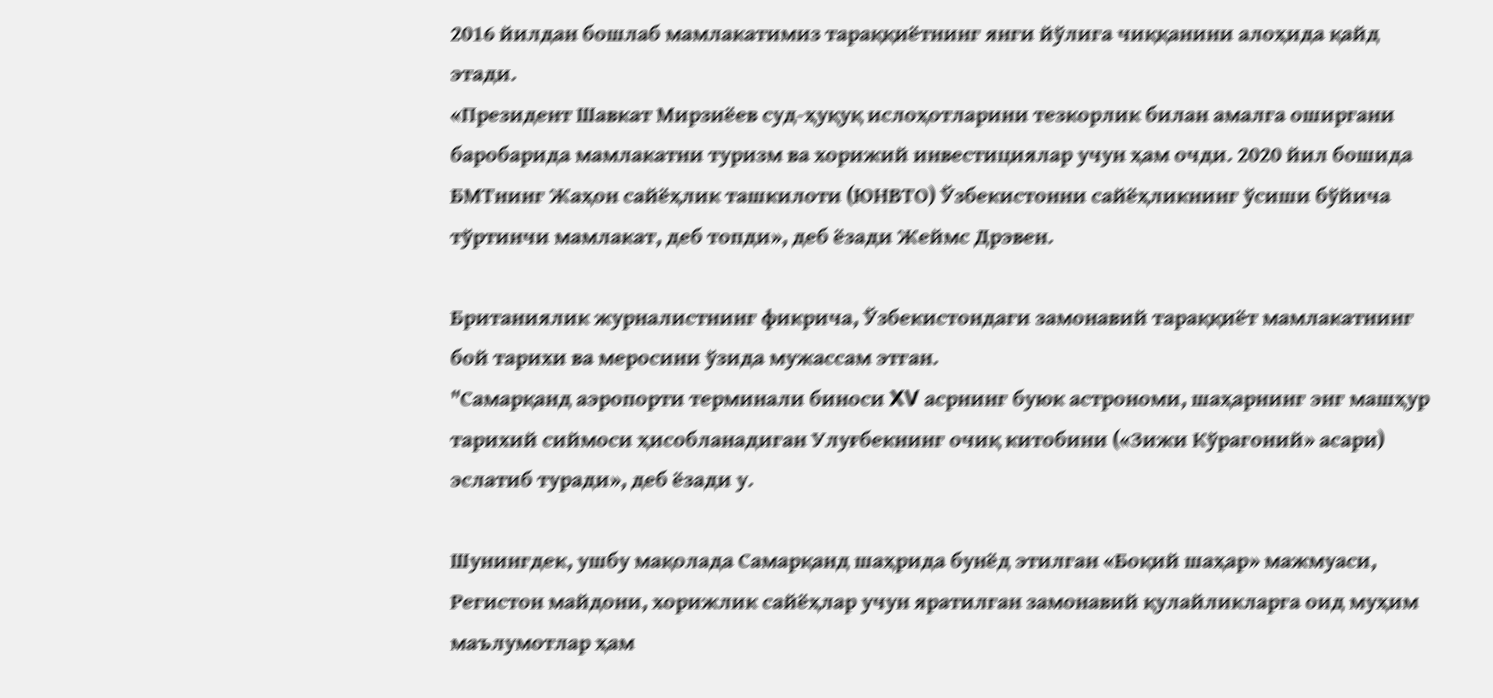2016 йилдан бошлаб мамлакатимиз тараққиётнинг янги йўлига чиққанини алоҳида қайд этади.
«Президент Шавкат Мирзиёев суд-ҳуқуқ ислоҳотларини тезкорлик билан амалга оширгани баробарида мамлакатни туризм ва хорижий инвестициялар учун ҳам очди. 2020 йил бошида БМТнинг Жаҳон сайёҳлик ташкилоти (ЮНВТО) Ўзбекистонни сайёҳликнинг ўсиши бўйича тўртинчи мамлакат, деб топди», деб ёзади Жеймс Дрэвен.

Британиялик журналистнинг фикрича, Ўзбекистондаги замонавий тараққиёт мамлакатнинг бой тарихи ва меросини ўзида мужассам этган.
"Самарқанд аэропорти терминали биноси XV асрнинг буюк астрономи, шаҳарнинг энг машҳур тарихий сиймоси ҳисобланадиган Улуғбекнинг очиқ китобини («Зижи Кўрагоний» асари) эслатиб туради», деб ёзади у.

Шунингдек, ушбу мақолада Самарқанд шаҳрида бунёд этилган «Боқий шаҳар» мажмуаси, Регистон майдони, хорижлик сайёҳлар учун яратилган замонавий қулайликларга оид муҳим маълумотлар ҳам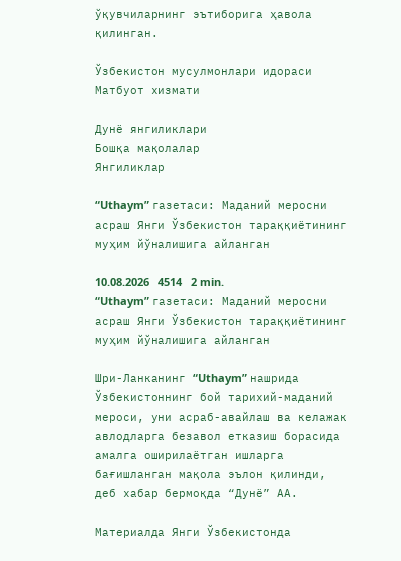ўқувчиларнинг эътиборига ҳавола қилинган.

Ўзбекистон мусулмонлари идораси
Матбуот хизмати

Дунё янгиликлари
Бошқа мақолалар
Янгиликлар

“Uthaym” газетаси: Маданий меросни асраш Янги Ўзбекистон тараққиётининг муҳим йўналишига айланган

10.08.2026   4514   2 min.
“Uthaym” газетаси: Маданий меросни асраш Янги Ўзбекистон тараққиётининг муҳим йўналишига айланган

Шри-Ланканинг “Uthaym” нашрида Ўзбекистоннинг бой тарихий-маданий мероси, уни асраб-авайлаш ва келажак авлодларга безавол етказиш борасида амалга оширилаётган ишларга бағишланган мақола эълон қилинди, деб хабар бермоқда “Дунё” АА.

Материалда Янги Ўзбекистонда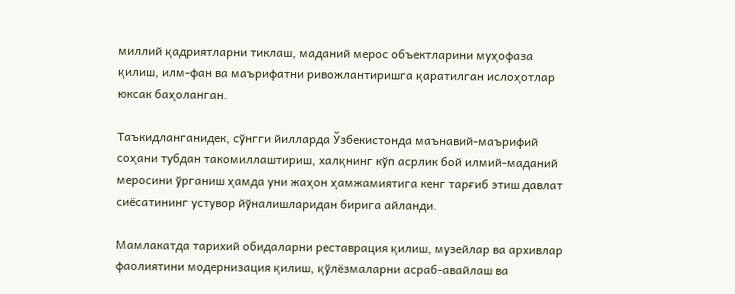миллий қадриятларни тиклаш, маданий мерос объектларини муҳофаза қилиш, илм-фан ва маърифатни ривожлантиришга қаратилган ислоҳотлар юксак баҳоланган.

Таъкидланганидек, сўнгги йилларда Ўзбекистонда маънавий-маърифий соҳани тубдан такомиллаштириш, халқнинг кўп асрлик бой илмий-маданий меросини ўрганиш ҳамда уни жаҳон ҳамжамиятига кенг тарғиб этиш давлат сиёсатининг устувор йўналишларидан бирига айланди.

Мамлакатда тарихий обидаларни реставрация қилиш, музейлар ва архивлар фаолиятини модернизация қилиш, қўлёзмаларни асраб-авайлаш ва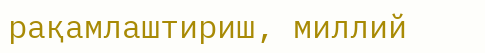рақамлаштириш, миллий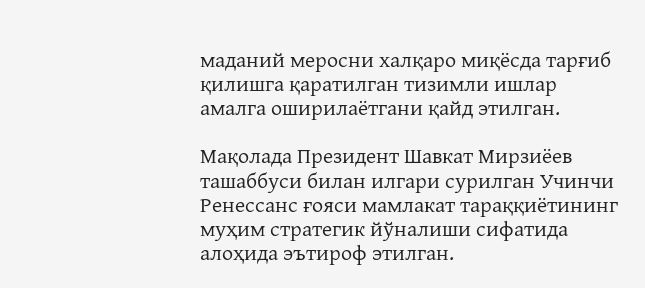маданий меросни халқаро миқёсда тарғиб қилишга қаратилган тизимли ишлар амалга оширилаётгани қайд этилган.

Мақолада Президент Шавкат Мирзиёев ташаббуси билан илгари сурилган Учинчи Ренессанс ғояси мамлакат тараққиётининг муҳим стратегик йўналиши сифатида алоҳида эътироф этилган.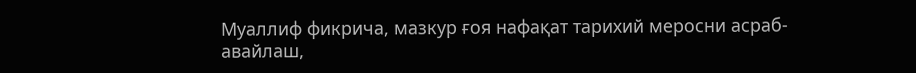Муаллиф фикрича, мазкур ғоя нафақат тарихий меросни асраб-авайлаш,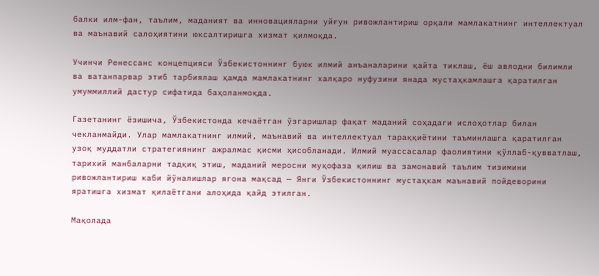балки илм-фан, таълим, маданият ва инновацияларни уйғун ривожлантириш орқали мамлакатнинг интеллектуал ва маънавий салоҳиятини юксалтиришга хизмат қилмоқда.

Учинчи Ренессанс концепцияси Ўзбекистоннинг буюк илмий анъаналарини қайта тиклаш, ёш авлодни билимли ва ватанпарвар этиб тарбиялаш ҳамда мамлакатнинг халқаро нуфузини янада мустаҳкамлашга қаратилган умуммиллий дастур сифатида баҳоланмоқда.

Газетанинг ёзишича, Ўзбекистонда кечаётган ўзгаришлар фақат маданий соҳадаги ислоҳотлар билан чекланмайди. Улар мамлакатнинг илмий, маънавий ва интеллектуал тараққиётини таъминлашга қаратилган узоқ муддатли стратегиянинг ажралмас қисми ҳисобланади. Илмий муассасалар фаолиятини қўллаб-қувватлаш, тарихий манбаларни тадқиқ этиш, маданий меросни муҳофаза қилиш ва замонавий таълим тизимини ривожлантириш каби йўналишлар ягона мақсад — Янги Ўзбекистоннинг мустаҳкам маънавий пойдеворини яратишга хизмат қилаётгани алоҳида қайд этилган.

Мақолада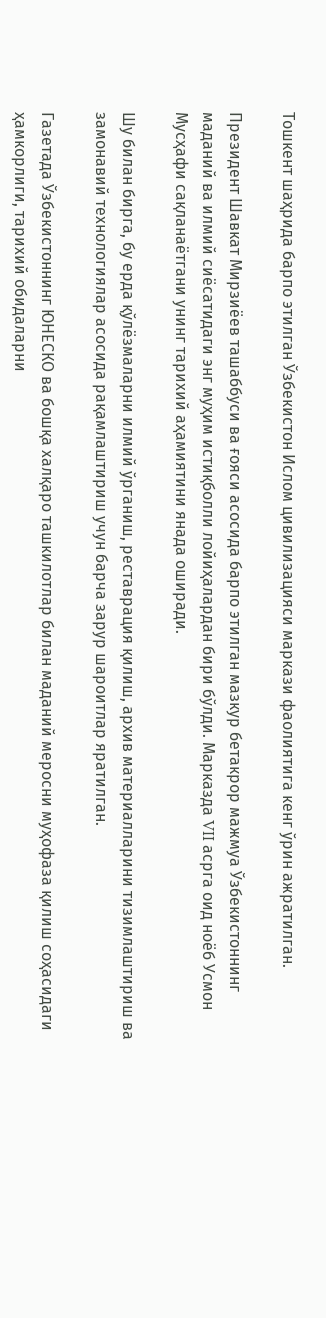Тошкент шаҳрида барпо этилган Ўзбекистон Ислом цивилизацияси маркази фаолиятига кенг ўрин ажратилган.

Президент Шавкат Мирзиёев ташаббуси ва ғояси асосида барпо этилган мазкур бетакрор мажмуа Ўзбекистоннинг маданий ва илмий сиёсатидаги энг муҳим истиқболли лойиҳалардан бири бўлди. Марказда VII асрга оид ноёб Усмон Мусҳафи сақланаётгани унинг тарихий аҳамиятини янада оширади.

Шу билан бирга, бу ерда қўлёзмаларни илмий ўрганиш, реставрация қилиш, архив материалларини тизимлаштириш ва замонавий технологиялар асосида рақамлаштириш учун барча зарур шароитлар яратилган.

Газетада Ўзбекистоннинг ЮНЕСКО ва бошқа халқаро ташкилотлар билан маданий меросни муҳофаза қилиш соҳасидаги ҳамкорлиги, тарихий обидаларни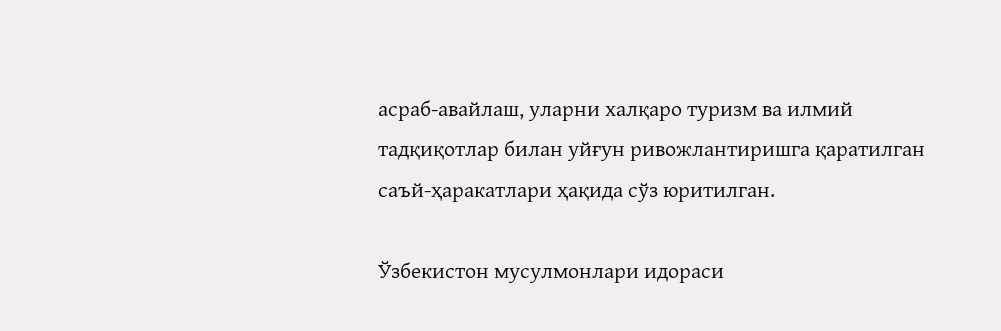асраб-авайлаш, уларни халқаро туризм ва илмий тадқиқотлар билан уйғун ривожлантиришга қаратилган саъй-ҳаракатлари ҳақида сўз юритилган.

Ўзбекистон мусулмонлари идораси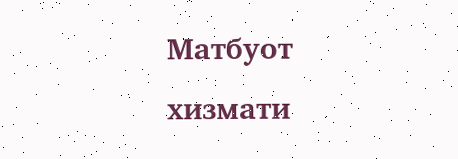Матбуот хизмати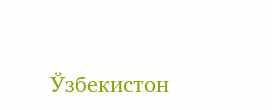Ўзбекистон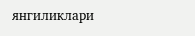янгиликлари